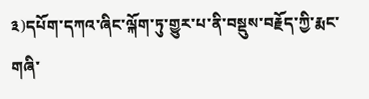༣)དཔོག་དཀའ་ཞིང་ལྐོག་ཏུ་གྱུར་པ་ནི་བསྡུས་བརྗོད་ཀྱི་རྨང་གཞི་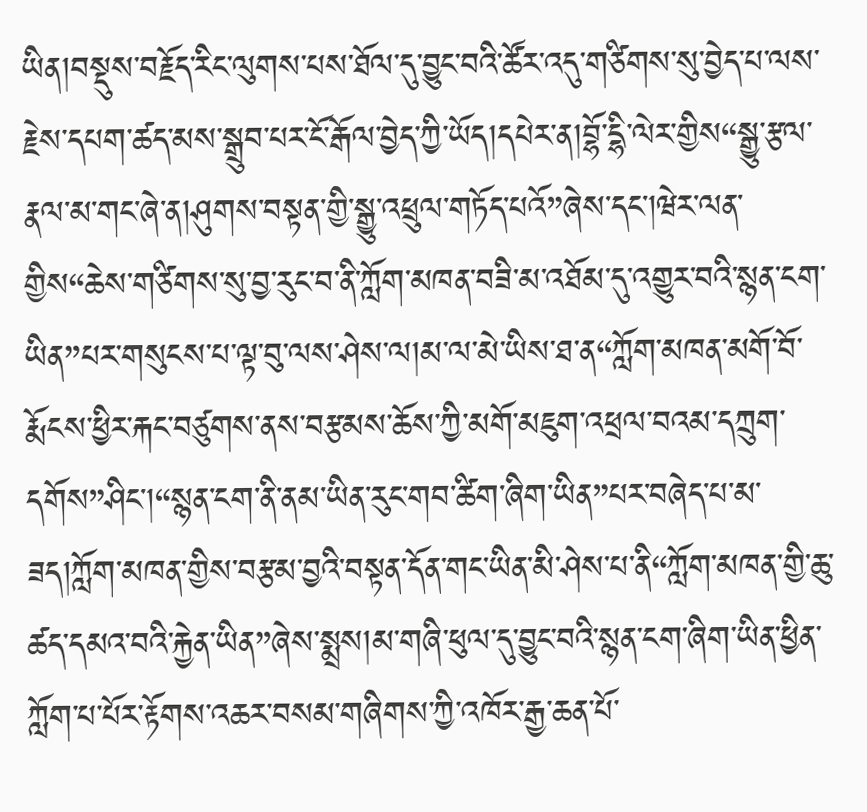ཡིན།བསྡུས་བརྗོད་རིང་ལུགས་པས་ཐོལ་དུ་བྱུང་བའི་ཚོར་འདུ་གཙིགས་སུ་བྱེད་པ་ལས་རྗེས་དཔག་ཚད་མས་སྒྲུབ་པར་ངོ་རྒོལ་བྱེད་ཀྱི་ཡོད།དཔེར་ན།བྷོ་དྷི་ལེར་གྱིས“སྒྱུ་རྩལ་རྣལ་མ་གང་ཞེ་ན།ཤུགས་བསྟན་གྱི་སྒྱུ་འཕྲུལ་གཏོད་པའོ”ཞེས་དང་།ཝེར་ལན་གྱིས“ཆེས་གཙིགས་སུ་བྱ་རུང་བ་ནི་ཀློག་མཁན་བཟི་མ་འཐོམ་དུ་འགྱུར་བའི་སྙན་ངག་ཡིན”པར་གསུངས་པ་ལྟ་བུ་ལས་ཤེས་ལ།མ་ལ་མེ་ཡིས་ཐ་ན“ཀློག་མཁན་མགོ་བོ་རྨོངས་ཕྱིར་རྐང་བཙུགས་ནས་བརྩམས་ཆོས་ཀྱི་མགོ་མཇུག་འཕྲལ་བའམ་དཀྲུག་དགོས”ཤིང་།“སྙན་ངག་ནི་ནམ་ཡིན་རུང་གབ་ཚིག་ཞིག་ཡིན”པར་བཞེད་པ་མ་ཟད།ཀློག་མཁན་གྱིས་བརྩམ་བྱའི་བསྟན་དོན་གང་ཡིན་མི་ཤེས་པ་ནི“ཀློག་མཁན་གྱི་ཆུ་ཚད་དམའ་བའི་རྐྱེན་ཡིན”ཞེས་སྨྲས།མ་གཞི་ཕུལ་དུ་བྱུང་བའི་སྙན་ངག་ཞིག་ཡིན་ཕྱིན་ཀློག་པ་པོར་རྟོགས་འཆར་བསམ་གཞིགས་ཀྱི་འཁོར་རྒྱ་ཆན་པོ་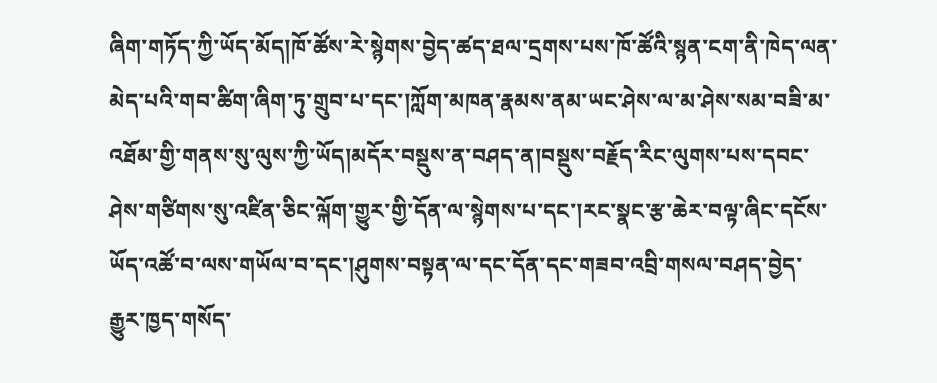ཞིག་གཏོད་ཀྱི་ཡོད་མོད།ཁོ་ཚོས་རེ་སྙེགས་བྱེད་ཚད་ཐལ་དྲགས་པས་ཁོ་ཚོའི་སྙན་ངག་ནི་ཁེད་ལན་མེད་པའི་གབ་ཚིག་ཞིག་ཏུ་གྲུབ་པ་དང་།ཀློག་མཁན་རྣམས་ནམ་ཡང་ཤེས་ལ་མ་ཤེས་སམ་བཟི་མ་འཐོམ་གྱི་གནས་སུ་ལུས་ཀྱི་ཡོད།མདོར་བསྡུས་ན་བཤད་ན།བསྡུས་བརྗོད་རིང་ལུགས་པས་དབང་ཤེས་གཙིགས་སུ་འཛིན་ཅིང་ལྐོག་གྱུར་གྱི་དོན་ལ་སྙེགས་པ་དང་།རང་སྣང་རྩ་ཆེར་བལྟ་ཞིང་དངོས་ཡོད་འཚོ་བ་ལས་གཡོལ་བ་དང་།ཤུགས་བསྟན་ལ་དང་དོན་དང་གཟབ་འབྲི་གསལ་བཤད་བྱེད་རྒྱུར་ཁྱད་གསོད་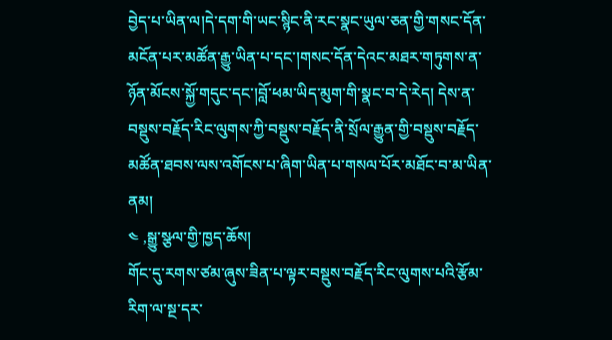བྱེད་པ་ཡིན་ལ།དེ་དག་གི་ཡང་སྙིང་ནི་རང་སྣང་ཡུལ་ཅན་གྱི་གསང་དོན་མངོན་པར་མཚོན་རྒྱུ་ཡིན་པ་དང་།གསང་དོན་དེའང་མཐར་གཏུགས་ན་ཉོན་མོངས་སྐྱོ་གདུང་དང་།བློ་ཕམ་ཡིད་མུག་གི་སྣང་བ་དེ་རེད། དེས་ན་བསྡུས་བརྗོད་རིང་ལུགས་ཀྱི་བསྡུས་བརྗོད་ནི་སྲོལ་རྒྱུན་གྱི་བསྡུས་བརྗོད་མཚོན་ཐབས་ལས་འགོངས་པ་ཞིག་ཡིན་པ་གསལ་པོར་མཐོང་བ་མ་ཡིན་ནམ།
༤ ,སྒྱུ་སྩལ་གྱི་ཁྱད་ཆོས།
གོང་དུ་རགས་ཙམ་ཞུས་ཟིན་པ་ལྟར་བསྡུས་བརྗོད་རིང་ལུགས་པའི་རྩོམ་རིག་ལ་སྔ་དར་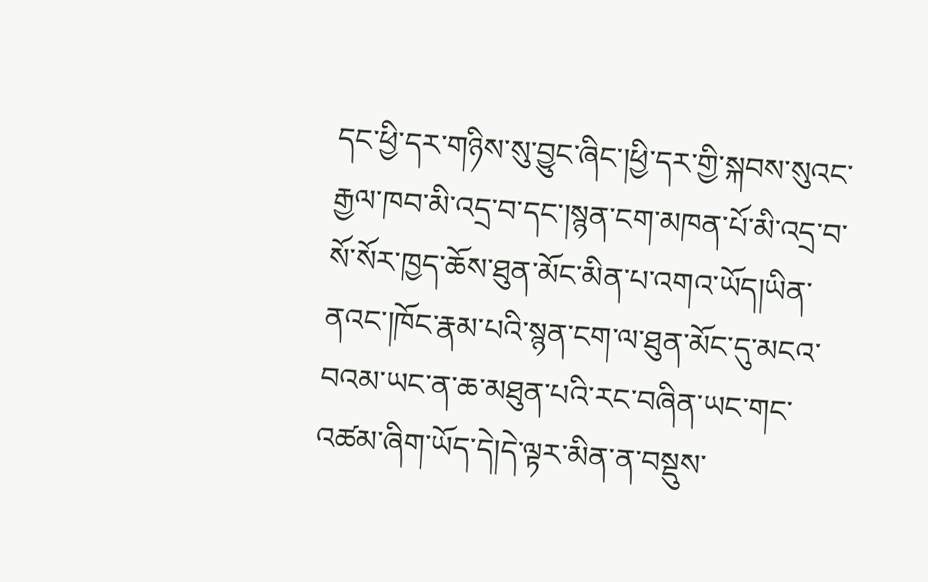དང་ཕྱི་དར་གཉིས་སུ་བྱུང་ཞིང་།ཕྱི་དར་གྱི་སྐབས་སུའང་རྒྱལ་ཁབ་མི་འདྲ་བ་དང་།སྙན་ངག་མཁན་པོ་མི་འདྲ་བ་སོ་སོར་ཁྱད་ཆོས་ཐུན་མོང་མིན་པ་འགའ་ཡོད།ཡིན་ནའང་།ཁོང་རྣམ་པའི་སྙན་ངག་ལ་ཐུན་མོང་དུ་མངའ་བའམ་ཡང་ན་ཆ་མཐུན་པའི་རང་བཞིན་ཡང་གང་འཚམ་ཞིག་ཡོད་དེ།དེ་ལྟར་མིན་ན་བསྡུས་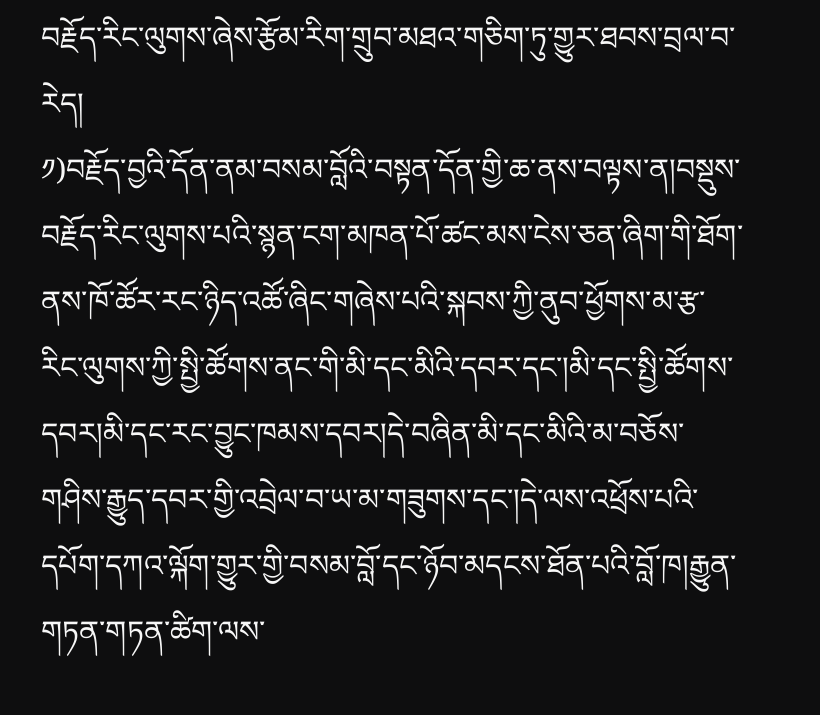བརྗོད་རིང་ལུགས་ཞེས་རྩོམ་རིག་གྲུབ་མཐའ་གཅིག་ཏུ་གྱུར་ཐབས་བྲལ་བ་རེད།
༡)བརྗོད་བྱའི་དོན་ནམ་བསམ་བློའི་བསྟན་དོན་གྱི་ཆ་ནས་བལྟས་ན།བསྡུས་བརྗོད་རིང་ལུགས་པའི་སྙན་ངག་མཁན་པོ་ཚང་མས་ངེས་ཅན་ཞིག་གི་ཐོག་ནས་ཁོ་ཚོར་རང་ཉིད་འཚོ་ཞིང་གཞེས་པའི་སྐབས་ཀྱི་ནུབ་ཕྱོགས་མ་རྩ་རིང་ལུགས་ཀྱི་སྤྱི་ཚོགས་ནང་གི་མི་དང་མིའི་དབར་དང་།མི་དང་སྤྱི་ཚོགས་དབར།མི་དང་རང་བྱུང་ཁམས་དབར།དེ་བཞིན་མི་དང་མིའི་མ་བཅོས་གཤིས་རྒྱུད་དབར་གྱི་འབྲེལ་བ་ཡ་མ་གཟུགས་དང་།དེ་ལས་འཕྲོས་པའི་དཔོག་དཀའ་ལྐོག་གྱུར་གྱི་བསམ་བློ་དང་ཉོབ་མདངས་ཐོན་པའི་བློ་ཁ།རྒྱུན་གཏན་གཏན་ཚིག་ལས་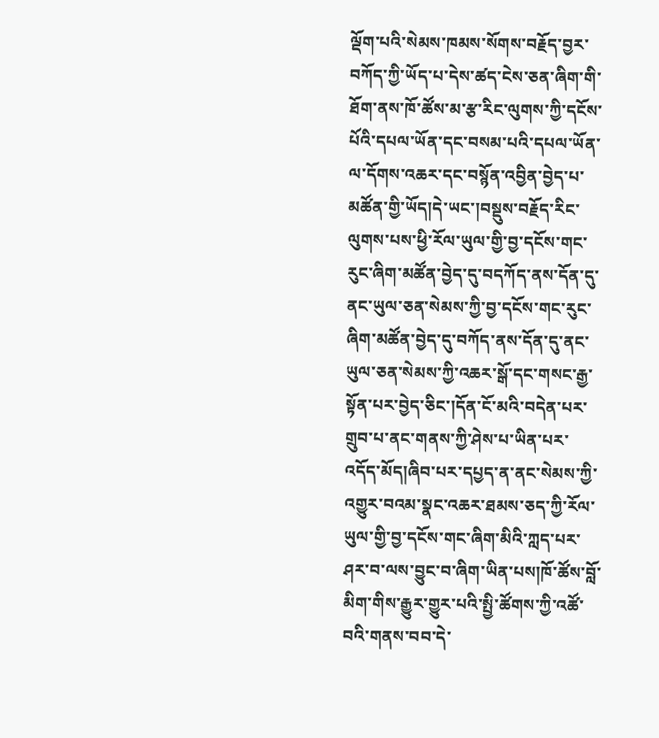ལྡོག་པའི་སེམས་ཁམས་སོགས་བརྗོད་བྱར་བཀོད་ཀྱི་ཡོད་པ་དེས་ཚད་ངེས་ཅན་ཞིག་གི་ཐོག་ནས་ཁོ་ཚོས་མ་རྩ་རིང་ལུགས་ཀྱི་དངོས་པོའི་དཔལ་ཡོན་དང་བསམ་པའི་དཔལ་ཡོན་ལ་དོགས་འཆར་དང་བསྙོན་འབྱིན་བྱེད་པ་མཚོན་གྱི་ཡོད།དེ་ཡང་།བསྡུས་བརྗོད་རིང་ལུགས་པས་ཕྱི་རོལ་ཡུལ་གྱི་བྱ་དངོས་གང་རུང་ཞིག་མཚོན་བྱེད་དུ་བདཀོད་ནས་དོན་དུ་ནང་ཡུལ་ཅན་སེམས་ཀྱི་བྱ་དངོས་གང་རུང་ཞིག་མཚོན་བྱེད་དུ་བཀོད་ནས་དོན་དུ་ནང་ཡུལ་ཅན་སེམས་ཀྱི་འཆར་སྒོ་དང་གསང་རྒྱ་སྟོན་པར་བྱེད་ཅིང་།དོན་ངོ་མའི་བདེན་པར་གྲུབ་པ་ནང་གནས་ཀྱི་ཤེས་པ་ཡིན་པར་འདོད་མོད།ཞིབ་པར་དཔྱད་ན་ནང་སེམས་ཀྱི་འགྱུར་བའམ་སྣང་འཆར་ཐམས་ཅད་ཀྱི་རོལ་ཡུལ་གྱི་བྱ་དངོས་གང་ཞིག་མིའི་ཀླད་པར་ཤར་བ་ལས་བྱུང་བ་ཞིག་ཡིན་པས།ཁོ་ཚོས་བློ་མིག་གིས་རྒྱུར་གྱུར་པའི་སྤྱི་ཚོགས་ཀྱི་འཚོ་བའི་གནས་བབ་དེ་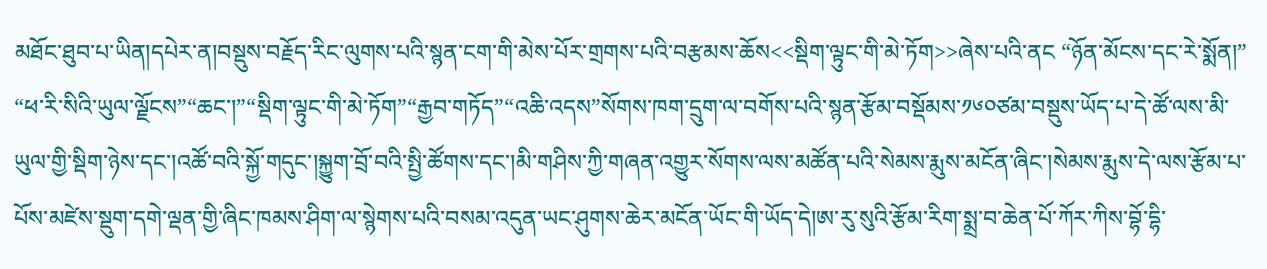མཐོང་ཐུབ་པ་ཡིན།དཔེར་ན།བསྡུས་བརྗོད་རིང་ལུགས་པའི་སྙན་ངག་གི་མེས་པོར་གྲགས་པའི་བརྩམས་ཆོས<<སྡིག་ལྟུང་གི་མེ་ཏོག>>ཞེས་པའི་ནང “ཉོན་མོངས་དང་རེ་སྨོན།” “ཕ་རི་སིའི་ཡུལ་ལྗོངས”“ཆང་།”“སྡིག་ལྟུང་གི་མེ་ཏོག”“རྒྱབ་གཏོད”“འཆི་འདས”སོགས་ཁག་དྲུག་ལ་བགོས་པའི་སྙན་རྩོམ་བསྡོམས་༡༦༠ཙམ་བསྡུས་ཡོད་པ་དེ་ཚོ་ལས་མི་ཡུལ་གྱི་སྡིག་ཉེས་དང་།འཚོ་བའི་སྐྱོ་གདུང་།སྐྱུག་བྲོ་བའི་སྤྱི་ཚོགས་དང་།མི་གཤིས་ཀྱི་གཞན་འགྱུར་སོགས་ལས་མཚོན་པའི་སེམས་རྨུས་མངོན་ཞིང་།སེམས་རྨུས་དེ་ལས་རྩོམ་པ་པོས་མཛེས་སྡུག་དགེ་ལྡན་གྱི་ཞིང་ཁམས་ཤིག་ལ་སྙེགས་པའི་བསམ་འདུན་ཡང་ཤུགས་ཆེར་མངོན་ཡོང་གི་ཡོད་དེ།ཨ་རུ་སུའི་རྩོམ་རིག་སྨྲ་བ་ཆེན་པོ་ཀོར་ཀིས་བྷོ་དྷི་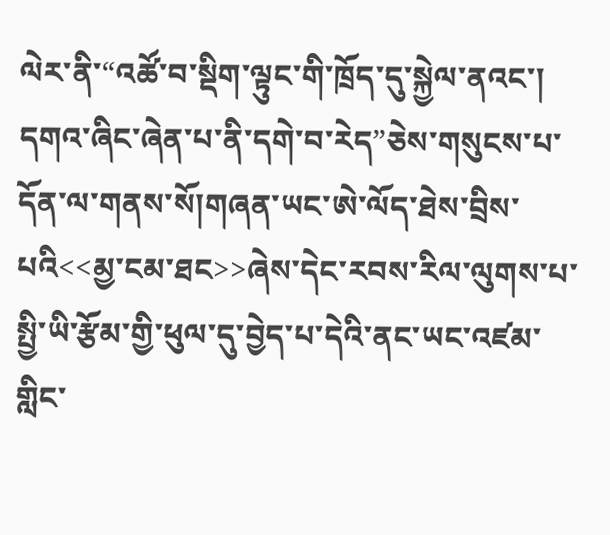ལེར་ནི་“འཚོ་བ་སྡིག་ལྟུང་གི་ཁྲོད་དུ་སྐྱེལ་ནའང་། དགའ་ཞིང་ཞེན་པ་ནི་དགེ་བ་རེད”ཅེས་གསུངས་པ་དོན་ལ་གནས་སོ།གཞན་ཡང་ཨེ་ལོད་ཐེས་བྲིས་པའི<<མྱ་ངམ་ཐང>>ཞེས་དེང་རབས་རིལ་ལུགས་པ་སྤྱི་ཡི་རྩོམ་གྱི་ཕུལ་དུ་བྱེད་པ་དེའི་ནང་ཡང་འཛམ་གླིང་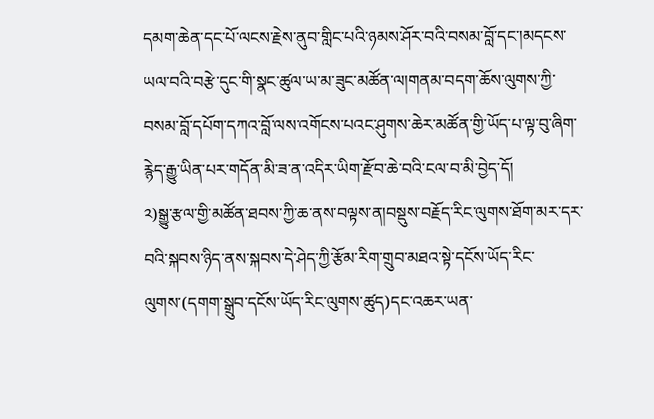དམག་ཆེན་དང་པོ་ལངས་རྗེས་ནུབ་གླིང་པའི་ཉམས་ཤོར་བའི་བསམ་བློ་དང་།མདངས་ཡལ་བའི་བརྩེ་དུང་གི་སྣང་ཚུལ་ཡ་མ་ཟུང་མཚོན་ལ།གནམ་བདག་ཆོས་ལུགས་ཀྱི་བསམ་བློ་དཔོག་དཀའ་བློ་ལས་འགོངས་པའང་ཤུགས་ཆེར་མཚོན་གྱི་ཡོད་པ་ལྟ་བུ་ཞིག་རྙེད་རྒྱུ་ཡིན་པར་གདོན་མི་ཟ་ན་འདིར་ཡིག་རྫོབ་ཆེ་བའི་ངལ་བ་མི་བྱེད་དོ།
༢)སྒྱུ་རྩལ་གྱི་མཚོན་ཐབས་ཀྱི་ཆ་ནས་བལྟས་ན།བསྡུས་བརྗོད་རིང་ལུགས་ཐོག་མར་དར་བའི་སྐབས་ཉིད་ནས་སྐབས་དེ་ཤེད་ཀྱི་རྩོམ་རིག་གྲུབ་མཐའ་སྟེ་དངོས་ཡོད་རིང་ལུགས་(དགག་སྒྲུབ་དངོས་ཡོད་རིང་ལུགས་ཚུད)དང་འཆར་ཡན་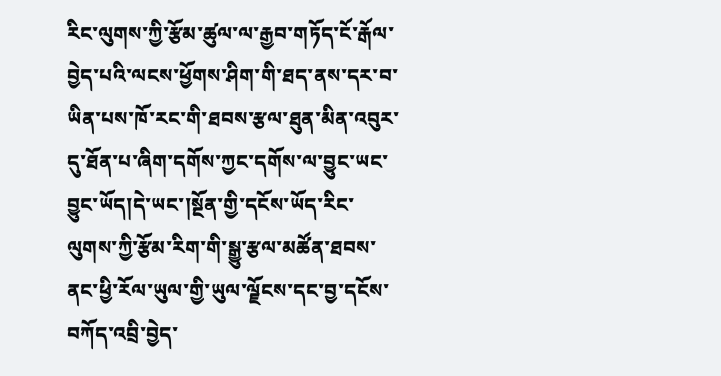རིང་ལུགས་ཀྱི་རྩོམ་ཚུལ་ལ་རྒྱབ་གཏོད་ངོ་རྒོལ་བྱེད་པའི་ལངས་ཕྱོགས་ཤིག་གི་ཐད་ནས་དར་བ་ཡིན་པས་ཁོ་རང་གི་ཐབས་རྩལ་ཐུན་མིན་འབུར་དུ་ཐོན་པ་ཞིག་དགོས་ཀྱང་དགོས་ལ་བྱུང་ཡང་བྱུང་ཡོད།དེ་ཡང་།སྔོན་གྱི་དངོས་ཡོད་རིང་ལུགས་ཀྱི་རྩོམ་རིག་གི་སྒྱུ་རྩལ་མཚོན་ཐབས་ནང་ཕྱི་རོལ་ཡུལ་གྱི་ཡུལ་ལྗོངས་དང་བྱ་དངོས་བཀོད་འབྲི་བྱེད་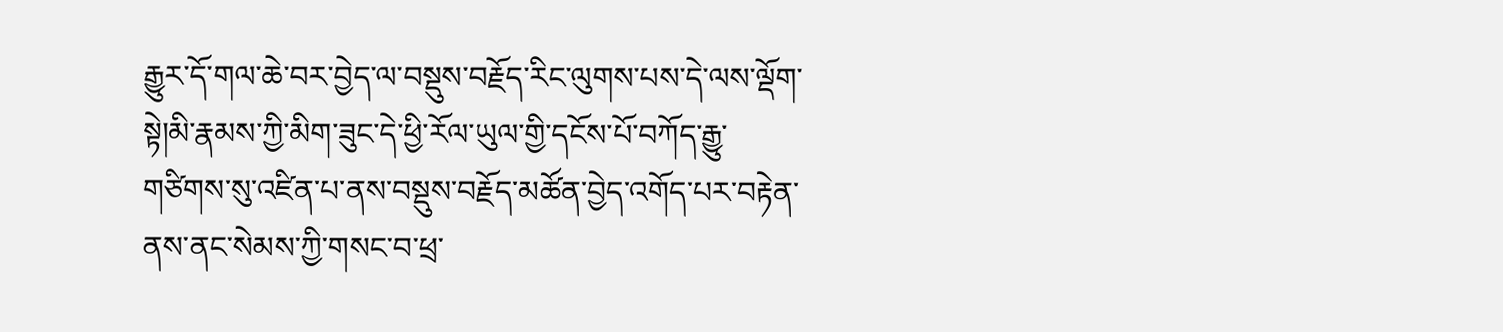རྒྱུར་དོ་གལ་ཆེ་བར་བྱེད་ལ་བསྡུས་བརྗོད་རིང་ལུགས་པས་དེ་ལས་ལྡོག་སྟེ།མི་རྣམས་ཀྱི་མིག་ཟུང་དེ་ཕྱི་རོལ་ཡུལ་གྱི་དངོས་པོ་བཀོད་རྒྱུ་གཙིགས་སུ་འཛིན་པ་ནས་བསྡུས་བརྗོད་མཚོན་བྱེད་འགོད་པར་བརྟེན་ནས་ནང་སེམས་ཀྱི་གསང་བ་ཕྲ་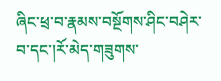ཞིང་ཕྲ་བ་རྣམས་བསྔོགས་ཤིང་བཤེར་བ་དང་།རོ་མེད་གཟུགས་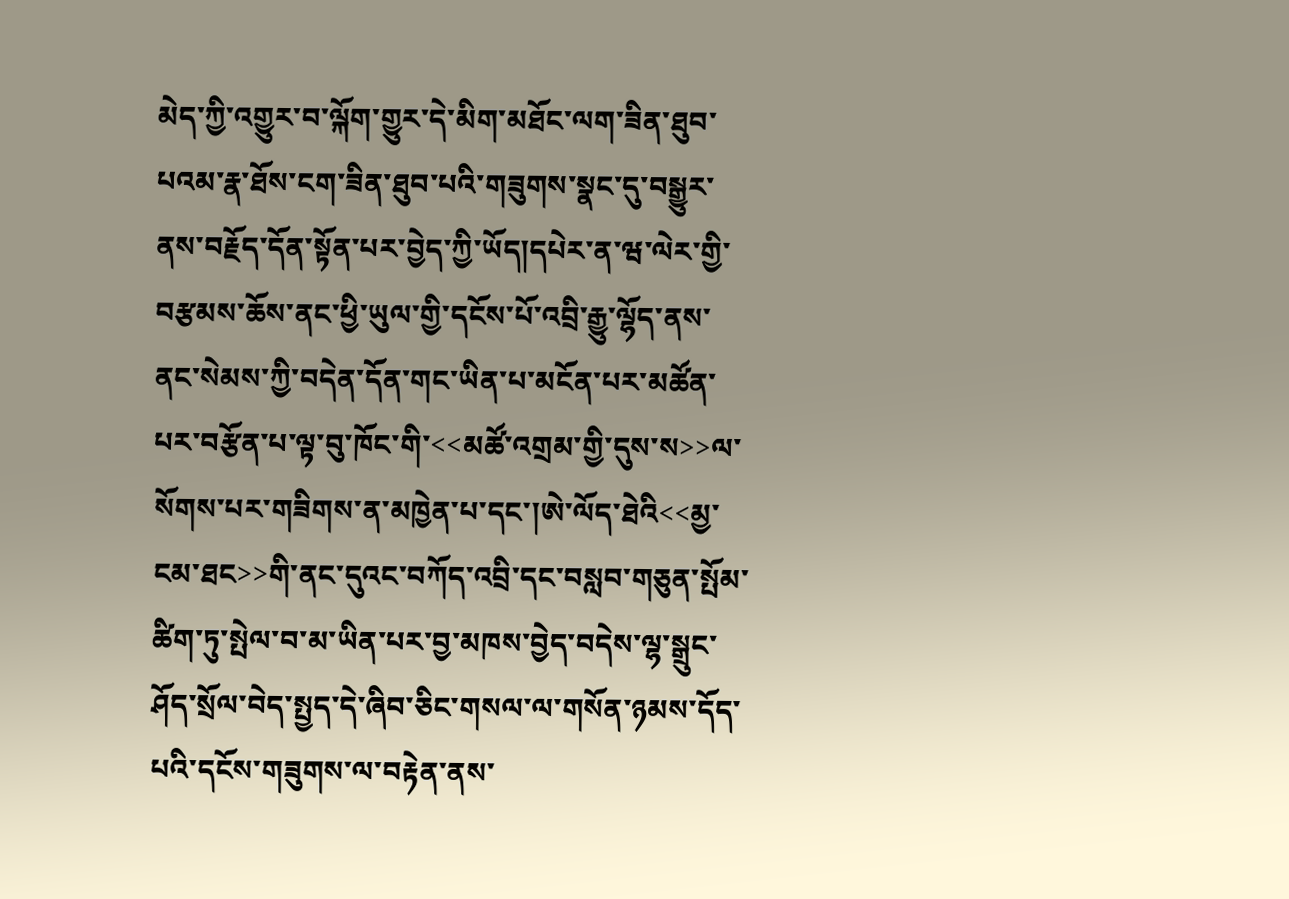མེད་ཀྱི་འགྱུར་བ་ལྐོག་གྱུར་དེ་མིག་མཐོང་ལག་ཟིན་ཐུབ་པའམ་རྣ་ཐོས་ངག་ཟིན་ཐུབ་པའི་གཟུགས་སྣང་དུ་བསྒྱུར་ནས་བརྗོད་དོན་སྟོན་པར་བྱེད་ཀྱི་ཡོད།དཔེར་ན་ཝ་ལེར་གྱི་བརྩམས་ཆོས་ནང་ཕྱི་ཡུལ་གྱི་དངོས་པོ་འབྲི་རྒྱུ་ལྷོད་ནས་ནང་སེམས་ཀྱི་བདེན་དོན་གང་ཡིན་པ་མངོན་པར་མཚོན་པར་བརྩོན་པ་ལྟ་བུ་ཁོང་གི་<<མཚོ་འགྲམ་གྱི་དུས་ས>>ལ་སོགས་པར་གཟིགས་ན་མཁྱེན་པ་དང་།ཨེ་ལོད་ཐེའི<<མྱ་ངམ་ཐང>>གི་ནང་དུའང་བཀོད་འབྲི་དང་བསླབ་གཅུན་སྤོམ་ཚིག་ཏུ་སྤེལ་བ་མ་ཡིན་པར་བྱ་མཁས་བྱེད་བདེས་ལྷ་སྒྲུང་ཤོད་སྲོལ་བེད་སྤྱད་དེ་ཞིབ་ཅིང་གསལ་ལ་གསོན་ཉམས་དོད་པའི་དངོས་གཟུགས་ལ་བརྟེན་ནས་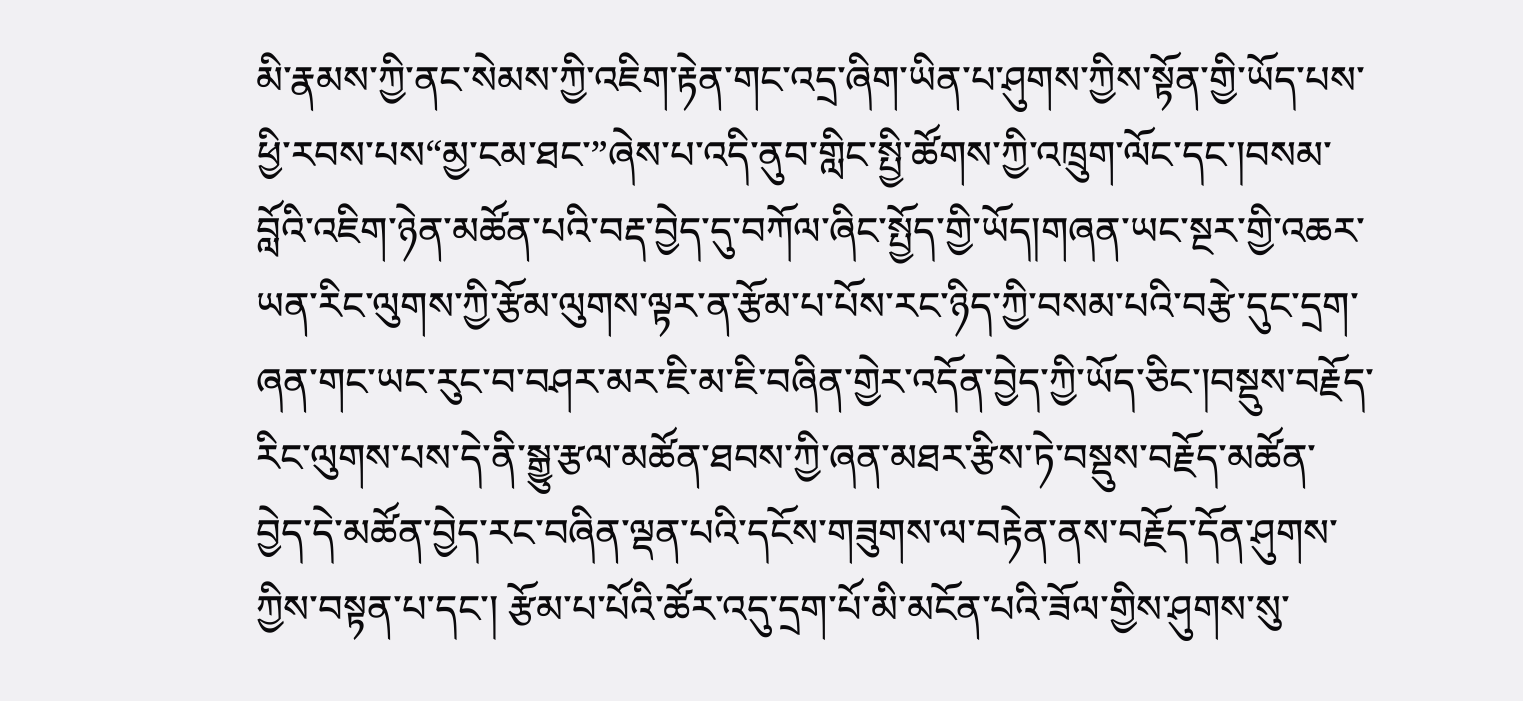མི་རྣམས་ཀྱི་ནང་སེམས་ཀྱི་འཇིག་རྟེན་གང་འདྲ་ཞིག་ཡིན་པ་ཤུགས་ཀྱིས་སྟོན་གྱི་ཡོད་པས་ཕྱི་རབས་པས“མྱ་ངམ་ཐང་”ཞེས་པ་འདི་ནུབ་གླིང་སྤྱི་ཚོགས་ཀྱི་འཁྲུག་ལོང་དང་།བསམ་བློའི་འཇིག་ཉེན་མཚོན་པའི་བརྡ་བྱེད་དུ་བཀོལ་ཞིང་སྤྱོད་གྱི་ཡོད།གཞན་ཡང་སྔར་གྱི་འཆར་ཡན་རིང་ལུགས་ཀྱི་རྩོམ་ལུགས་ལྟར་ན་རྩོམ་པ་པོས་རང་ཉིད་ཀྱི་བསམ་པའི་བརྩེ་དུང་དྲག་ཞན་གང་ཡང་རུང་བ་བཤར་མར་ཇི་མ་ཇི་བཞིན་གྱེར་འདོན་བྱེད་ཀྱི་ཡོད་ཅིང་།བསྡུས་བརྗོད་རིང་ལུགས་པས་དེ་ནི་སྒྱུ་རྩལ་མཚོན་ཐབས་ཀྱི་ཞན་མཐར་རྩིས་ཏེ་བསྡུས་བརྗོད་མཚོན་བྱེད་དེ་མཚོན་བྱེད་རང་བཞིན་ལྡན་པའི་དངོས་གཟུགས་ལ་བརྟེན་ནས་བརྗོད་དོན་ཤུགས་ཀྱིས་བསྟན་པ་དང་། རྩོམ་པ་པོའི་ཚོར་འདུ་དྲག་པོ་མི་མངོན་པའི་ཟོལ་གྱིས་ཤུགས་སུ་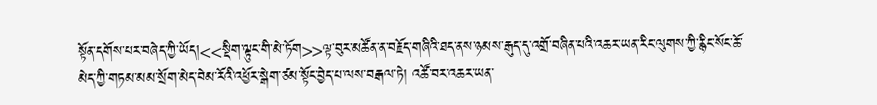སྟོན་དགོས་པར་བཞེད་ཀྱི་ཡོད།<<སྡིག་ལྟུང་གི་མེ་ཏོག>>ལྟ་བུར་མཚོན་ན་བརྗོད་གཞིའི་ཐད་ནས་ཉམས་རྒུད་དུ་འགྲོ་བཞིན་པའི་འཆར་ཡན་རིང་ལུགས་ཀྱི་རྙིང་སོང་ཆོ་མེད་ཀྱི་གཏམ་མམ་སྲོག་མེད་བེམ་རོའི་འཕྱོར་སྒེག་ཙམ་སྟོང་བྱེད་པ་ལས་བརྒལ་ཏེ། འཚོ་བར་འཆར་ཡན་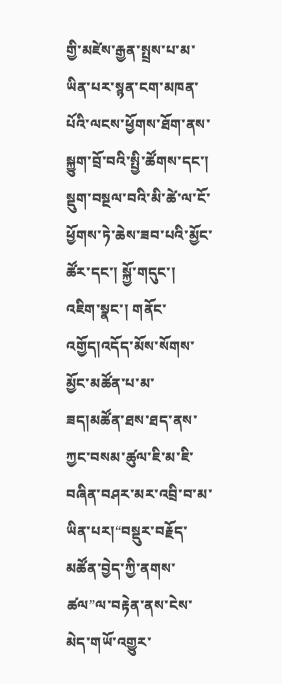གྱི་མཛེས་རྒྱན་སྤྲས་པ་མ་ཡིན་པར་སྙན་ངག་མཁན་པོའི་ལངས་ཕྱོགས་ཐོག་ནས་སྐྱུག་བྲོ་བའི་སྤྱི་ཚོགས་དང་། སྡུག་བསྔལ་བའི་མི་ཚེ་ལ་ངོ་ཕྱོགས་ཏེ་ཆེས་ཟབ་པའི་མྱོང་ཚོར་དང་། སྐྱོ་གདུང་། འཇིག་སྣང་། གནོང་འགྱོད།འདོད་མོས་སོགས་མྱོང་མཚོན་པ་མ་ཟད།མཚོན་ཐས་ཐད་ནས་ཀྱང་བསམ་ཚུལ་ཇི་མ་ཇི་བཞིན་བཤར་མར་འབྲི་བ་མ་ཡིན་པར།“བསྡུར་བརྗོད་མཚོན་བྱེད་ཀྱི་ནགས་ཚལ”ལ་བརྟེན་ནས་ངེས་མེད་གཡོ་འགྱུར་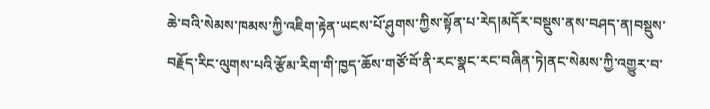ཆེ་བའི་སེམས་ཁམས་ཀྱི་འཇིག་རྟེན་ཡངས་པོ་ཤུགས་ཀྱིས་སྟོན་པ་རེད།མདོར་བསྡུས་ནས་བཤད་ན།བསྡུས་བརྗོད་རིང་ལུགས་པའི་རྩོམ་རིག་གི་ཁྱད་ཆོས་གཙོ་བོ་ནི་རང་སྣང་རང་བཞིན་ཏེ།ནང་སེམས་ཀྱི་འགྱུར་བ་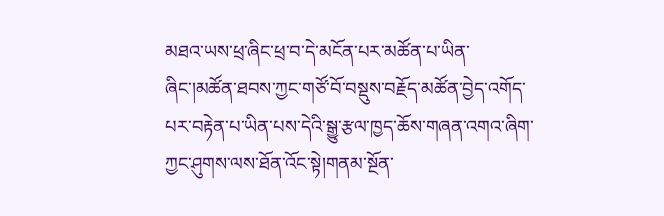མཐའ་ཡས་ཕྲ་ཞིང་ཕྲ་བ་དེ་མངོན་པར་མཚོན་པ་ཡིན་ཞིང་།མཚོན་ཐབས་ཀྱང་གཙོ་བོ་བསྡུས་བརྗོད་མཚོན་བྱེད་འགོད་པར་བརྟེན་པ་ཡིན་པས་དེའི་སྒྱུ་རྩལ་ཁྱད་ཆོས་གཞན་འགའ་ཞིག་ཀྱང་ཤུགས་ལས་ཐོན་འོང་སྟེ།གནམ་སྔོན་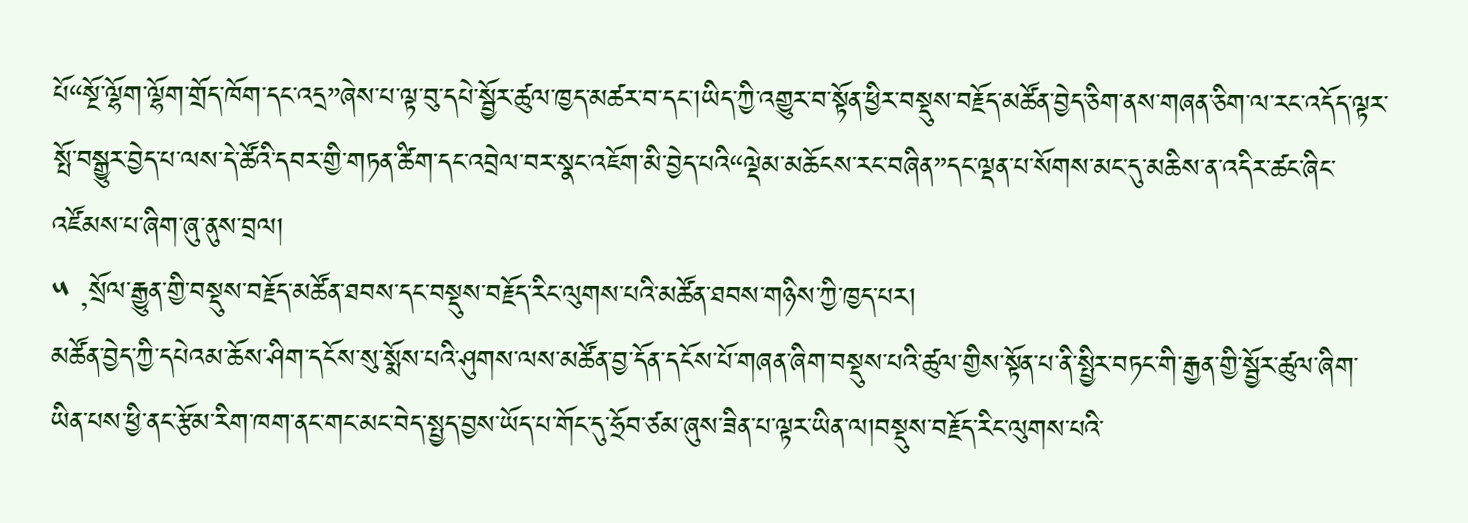པོ“སྔོ་ལྷོག་ལྷོག་གྲོད་ཁོག་དང་འདྲ”ཞེས་པ་ལྟ་བུ་དཔེ་སྦྱོར་ཚུལ་ཁྱད་མཚར་བ་དང་།ཡིད་ཀྱི་འགྱུར་བ་སྟོན་ཕྱིར་བསྡུས་བརྗོད་མཚོན་བྱེད་ཅིག་ནས་གཞན་ཅིག་ལ་རང་འདོད་ལྟར་སྤོ་བསྒྱུར་བྱེད་པ་ལས་དེ་ཚོའི་དབར་གྱི་གཏན་ཚིག་དང་འབྲེལ་བར་སྣང་འཇོག་མི་བྱེད་པའི“ལྡེམ་མཆོངས་རང་བཞིན”དང་ལྡན་པ་སོགས་མང་དུ་མཆིས་ན་འདིར་ཚང་ཞིང་འཛོམས་པ་ཞིག་ཞུ་ནུས་བྲལ།
༥ ,སྲོལ་རྒྱུན་གྱི་བསྡུས་བརྗོད་མཚོན་ཐབས་དང་བསྡུས་བརྗོད་རིང་ལུགས་པའི་མཚོན་ཐབས་གཉིས་ཀྱི་ཁྱད་པར།
མཚོན་བྱེད་ཀྱི་དཔེའམ་ཆོས་ཤིག་དངོས་སུ་སྨོས་པའི་ཤུགས་ལས་མཚོན་བྱ་དོན་དངོས་པོ་གཞན་ཞིག་བསྡུས་པའི་ཚུལ་གྱིས་སྟོན་པ་ནི་སྤྱིར་བཏང་གི་རྒྱན་གྱི་སྦྱོར་ཚུལ་ཞིག་ཡིན་པས་ཕྱི་ནང་རྩོམ་རིག་ཁག་ནང་གང་མང་བེད་སྤྱད་བྱས་ཡོད་པ་གོང་དུ་ཧྲོབ་ཙམ་ཞུས་ཟིན་པ་ལྟར་ཡིན་ལ།བསྡུས་བརྗོད་རིང་ལུགས་པའི་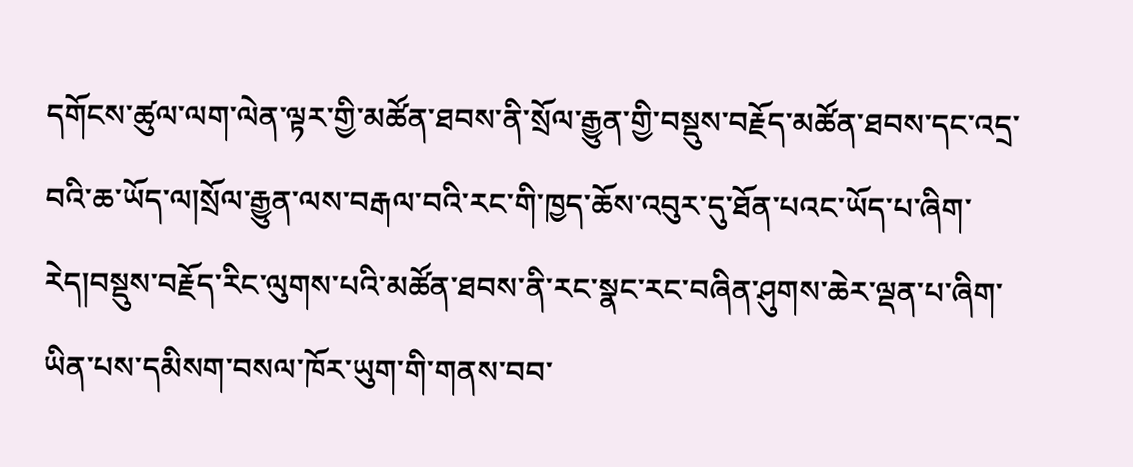དགོངས་ཚུལ་ལག་ལེན་ལྟར་གྱི་མཚོན་ཐབས་ནི་སྲོལ་རྒྱུན་གྱི་བསྡུས་བརྗོད་མཚོན་ཐབས་དང་འདྲ་བའི་ཆ་ཡོད་ལ།སྲོལ་རྒྱུན་ལས་བརྒལ་བའི་རང་གི་ཁྱད་ཆོས་འབུར་དུ་ཐོན་པའང་ཡོད་པ་ཞིག་རེད།བསྡུས་བརྗོད་རིང་ལུགས་པའི་མཚོན་ཐབས་ནི་རང་སྣང་རང་བཞིན་ཤུགས་ཆེར་ལྡན་པ་ཞིག་ཡིན་པས་དམིསག་བསལ་ཁོར་ཡུག་གི་གནས་བབ་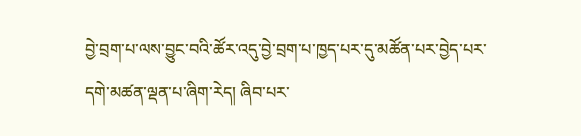བྱེ་བྲག་པ་ལས་བྱུང་བའི་ཚོར་འདུ་བྱེ་བྲག་པ་ཁྱད་པར་དུ་མཚོན་པར་བྱེད་པར་དགེ་མཚན་ལྡན་པ་ཞིག་རེད། ཞིབ་པར་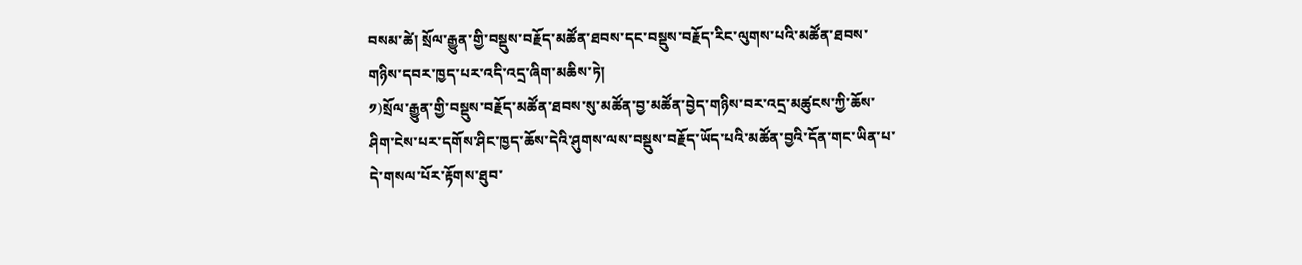བསམ་ཚེ། སྲོལ་རྒྱུན་གྱི་བསྡུས་བརྗོད་མཚོན་ཐབས་དང་བསྡུས་བརྗོད་རིང་ལུགས་པའི་མཚོན་ཐབས་གཉིས་དབར་ཁྱད་པར་འདི་འདྲ་ཞིག་མཆིས་ཏེ།
༡)སྲོལ་རྒྱུན་གྱི་བསྡུས་བརྗོད་མཚོན་ཐབས་སུ་མཚོན་བྱ་མཚོན་བྱེད་གཉིས་བར་འདྲ་མཚུངས་ཀྱི་ཆོས་ཤིག་ངེས་པར་དགོས་ཤིང་ཁྱད་ཆོས་དེའི་ཤུགས་ལས་བསྡུས་བརྗོད་ཡོད་པའི་མཚོན་བྱའི་དོན་གང་ཡིན་པ་དེ་གསལ་པོར་རྟོགས་ཐུབ་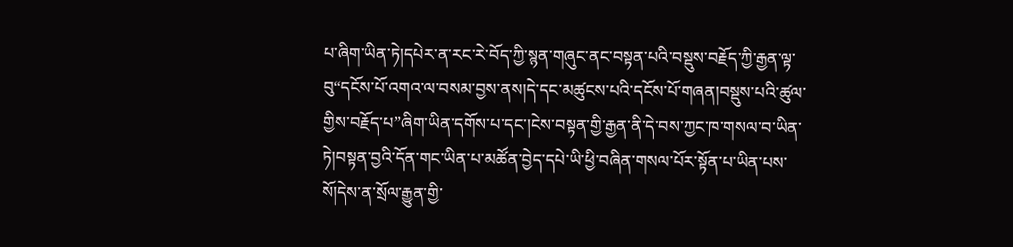པ་ཞིག་ཡིན་ཏེ།དཔེར་ན་རང་རེ་བོད་ཀྱི་སྙན་གཞུང་ནང་བསྟན་པའི་བསྡུས་བརྗོད་ཀྱི་རྒྱན་ལྟ་བུ“དངོས་པོ་འགའ་ལ་བསམ་བྱས་ནས།དེ་དང་མཚུངས་པའི་དངོས་པོ་གཞན།བསྡུས་པའི་ཚུལ་གྱིས་བརྗོད་པ”ཞིག་ཡིན་དགོས་པ་དང་།ངེས་བསྟན་གྱི་རྒྱན་ནི་དེ་བས་ཀྱང་ཁ་གསལ་བ་ཡིན་ཏེ།བསྟན་བྱའི་དོན་གང་ཡིན་པ་མཚོན་བྱེད་དཔེ་ཡི་ཕྱི་བཞིན་གསལ་པོར་སྟོན་པ་ཡིན་པས་སོ།དེས་ན་སྲོལ་རྒྱུན་གྱི་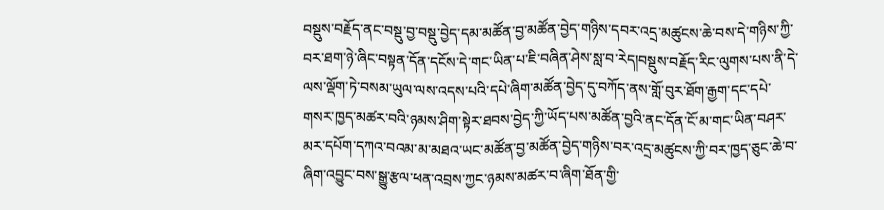བསྡུས་བརྗོད་ནང་བསྡུ་བྱ་བསྡུ་བྱེད་དམ་མཚོན་བྱ་མཚོན་བྱེད་གཉིས་དབར་འདྲ་མཚུངས་ཆེ་བས་དེ་གཉིས་ཀྱི་བར་ཐག་ཉེ་ཞིང་བསྟན་དོན་དངོས་དེ་གང་ཡིན་པ་ཇི་བཞིན་ཤེས་སླ་བ་རེད།བསྡུས་བརྗོད་རིང་ལུགས་པས་ནི་དེ་ལས་ལྡོག་ཏེ་བསམ་ཡུལ་ལས་འདས་པའི་དཔེ་ཞིག་མཚོན་བྱེད་དུ་བཀོད་ནས་གློ་བུར་ཐོག་རྒྱག་དང་དཔེ་གསར་ཁྱད་མཚར་བའི་ཉམས་ཤིག་སྟེར་ཐབས་བྱེད་ཀྱི་ཡོད་པས་མཚོན་བྱའི་ནང་དོན་ངོ་མ་གང་ཡིན་བཤར་མར་དཔོག་དཀའ་བའམ་མ་མཐའ་ཡང་མཚོན་བྱ་མཚོན་བྱེད་གཉིས་བར་འདྲ་མཚུངས་ཀྱི་བར་ཁྱད་ཅུང་ཆེ་བ་ཞིག་འབྱུང་བས་སྒྱུ་རྩལ་ཕན་འབྲས་ཀྱང་ཉམས་མཚར་བ་ཞིག་ཐོན་གྱི་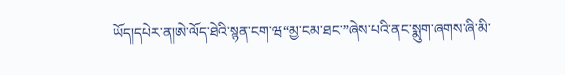ཡོད།དཔེར་ན།ཨེ་ལོད་ཐེའི་སྙན་ངག་ཝ“མྱ་ངམ་ཐང་”ཞེས་པའི་ནང་སྨུག་ཞགས་ཞི་མི་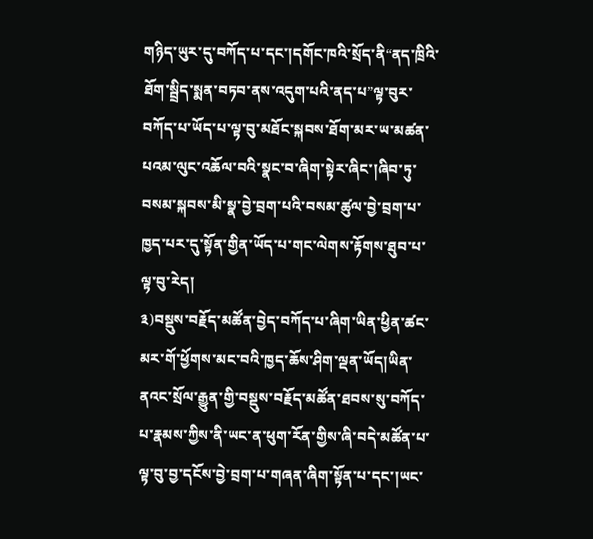གཉིད་ཡུར་དུ་བཀོད་པ་དང་།དགོང་ཁའི་སྲོད་ནི“ནད་ཁྲིའི་ཐོག་སྦྲིད་སྨན་བཏབ་ནས་འདུག་པའི་ནད་པ”ལྟ་བུར་བཀོད་པ་ཡོད་པ་ལྟ་བུ་མཐོང་སྐབས་ཐོག་མར་ཡ་མཚན་པའམ་ལུང་འཆོལ་བའི་སྣང་བ་ཞིག་སྟེར་ཞིང་།ཞིབ་ཏུ་བསམ་སྐབས་མི་སྣ་བྱེ་བྲག་པའི་བསམ་ཚུལ་བྱེ་བྲག་པ་ཁྱད་པར་དུ་སྟོན་གྱིན་ཡོད་པ་གང་ལེགས་རྟོགས་ཐུབ་པ་ལྟ་བུ་རེད།
༣)བསྡུས་བརྗོད་མཚོན་བྱེད་བཀོད་པ་ཞིག་ཡིན་ཕྱིན་ཚང་མར་གོ་ཕྱོགས་མང་བའི་ཁྱད་ཆོས་ཤིག་ལྡན་ཡོད།ཡིན་ནའང་སྲོལ་རྒྱུན་གྱི་བསྡུས་བརྗོད་མཚོན་ཐབས་སུ་བཀོད་པ་རྣམས་ཀྱིས་ནི་ཡང་ན་ཕུག་རོན་གྱིས་ཞི་བདེ་མཚོན་པ་ལྟ་བུ་བྱ་དངོས་བྱེ་བྲག་པ་གཞན་ཞིག་སྟོན་པ་དང་།ཡང་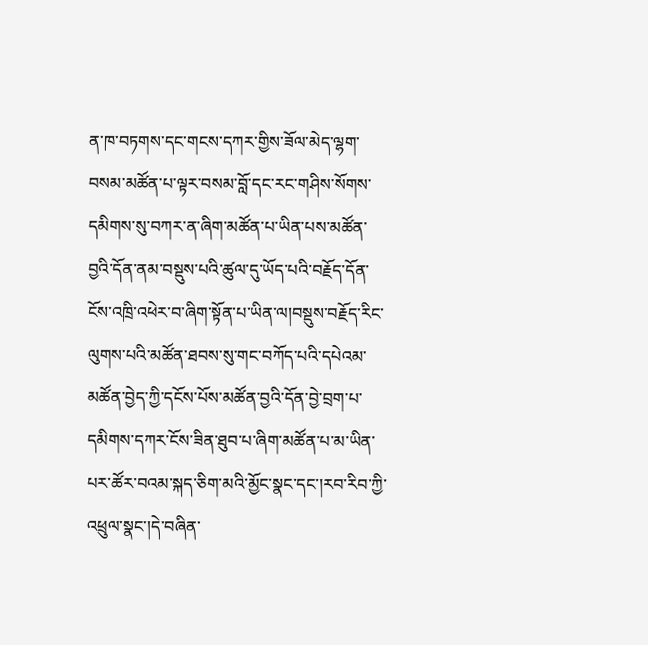ན་ཁ་བཏགས་དང་གངས་དཀར་གྱིས་ཟོལ་མེད་ལྷག་བསམ་མཚོན་པ་ལྟར་བསམ་བློ་དང་རང་གཤིས་སོགས་དམིགས་སུ་བཀར་ན་ཞིག་མཚོན་པ་ཡིན་པས་མཚོན་བྱའི་དོན་ནམ་བསྡུས་པའི་ཚུལ་དུ་ཡོད་པའི་བརྗོད་དོན་ངོས་འཁྲི་འཕེར་བ་ཞིག་སྟོན་པ་ཡིན་ལ།བསྡུས་བརྗོད་རིང་ལུགས་པའི་མཚོན་ཐབས་སུ་གང་བཀོད་པའི་དཔེའམ་མཚོན་བྱེད་ཀྱི་དངོས་པོས་མཚོན་བྱའི་དོན་བྱེ་བྲག་པ་དམིགས་དཀར་ངོས་ཟིན་ཐུབ་པ་ཞིག་མཚོན་པ་མ་ཡིན་པར་ཚོར་བའམ་སྐད་ཅིག་མའི་མྱོང་སྣང་དང་།རབ་རིབ་ཀྱི་འཕྲུལ་སྣང་།དེ་བཞིན་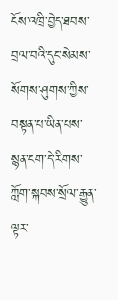ངོས་འཁྲི་བྱེད་ཐབས་བྲལ་བའི་དུང་སེམས་སོགས་ཤུགས་ཀྱིས་བསྟན་པ་ཡིན་པས་སྙན་ངག་དེ་རིགས་ཀློག་སྐབས་སྲོལ་རྒྱུན་ལྟར་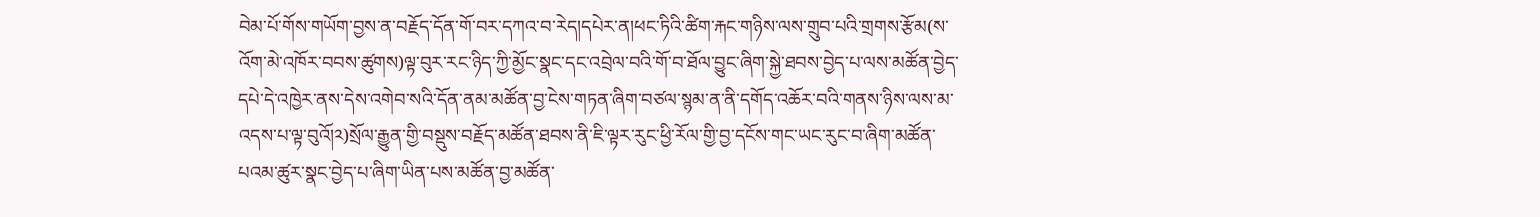བེམ་པོ་གོས་གཡོག་བྱས་ན་བརྗོད་དོན་གོ་བར་དཀའ་བ་རེད།དཔེར་ན།ཕང་ཏིའི་ཚིག་རྐང་གཉིས་ལས་གྲུབ་པའི་གྲགས་རྩོམ(ས་འོག་མེ་འཁོར་བབས་ཚུགས)ལྟ་བུར་རང་ཉིད་ཀྱི་མྱོང་སྣང་དང་འབྲེལ་བའི་གོ་བ་ཐོལ་བྱུང་ཞིག་སྐྱེ་ཐབས་བྱེད་པ་ལས་མཚོན་བྱེད་དཔེ་དེ་འཁྱེར་ནས་དེས་འགེབ་སའི་དོན་ནམ་མཚོན་བྱ་ངེས་གཏན་ཞིག་བཙལ་སྙམ་ན་ནི་དགོད་འཆོར་བའི་གནས་ཉིས་ལས་མ་འདས་པ་ལྟ་བུའོ།༢)སྲོལ་རྒྱུན་གྱི་བསྡུས་བརྗོད་མཚོན་ཐབས་ནི་ཇི་ལྟར་རུང་ཕྱི་རོལ་གྱི་བྱ་དངོས་གང་ཡང་རུང་བ་ཞིག་མཚོན་པའམ་ཚུར་སྣང་བྱེད་པ་ཞིག་ཡིན་པས་མཚོན་བྱ་མཚོན་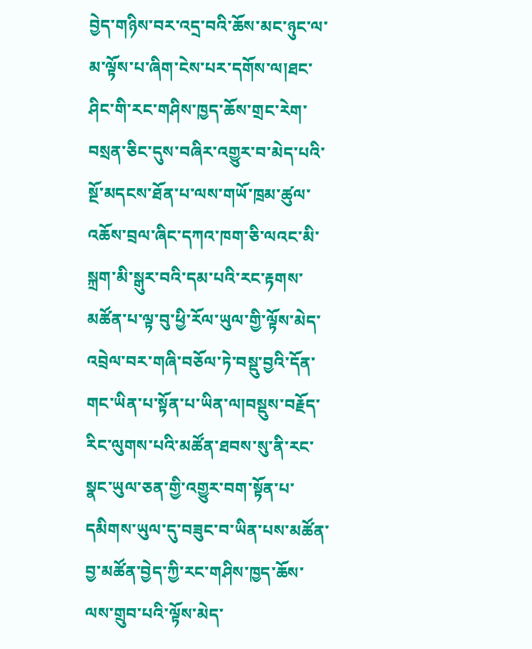བྱེད་གཉིས་བར་འདྲ་བའི་ཆོས་མང་ཉུང་ལ་མ་ལྟོས་པ་ཞིག་ངེས་པར་དགོས་ལ།ཐང་ཤིང་གི་རང་གཤིས་ཁྱད་ཆོས་གྲང་རེག་བསྲན་ཅིང་དུས་བཞིར་འགྱུར་བ་མེད་པའི་སྔོ་མདངས་ཐོན་པ་ལས་གཡོ་ཁྲམ་ཚུལ་འཆོས་བྲལ་ཞིང་དཀའ་ཁག་ཅི་ལའང་མི་སྐྲག་མི་སྒུར་བའི་དམ་པའི་རང་རྟགས་མཚོན་པ་ལྟ་བུ་ཕྱི་རོལ་ཡུལ་གྱི་ལྟོས་མེད་འབྲེལ་བར་གཞི་བཅོལ་ཏེ་བསྡུ་བྱའི་དོན་གང་ཡིན་པ་སྟོན་པ་ཡིན་ལ།བསྡུས་བརྗོད་རིང་ལུགས་པའི་མཚོན་ཐབས་སུ་ནི་རང་སྣང་ཡུལ་ཅན་གྱི་འགྱུར་བག་སྟོན་པ་དམིགས་ཡུལ་དུ་བཟུང་བ་ཡིན་པས་མཚོན་བྱ་མཚོན་བྱེད་ཀྱི་རང་གཤིས་ཁྱད་ཆོས་ལས་གྲུབ་པའི་ལྟོས་མེད་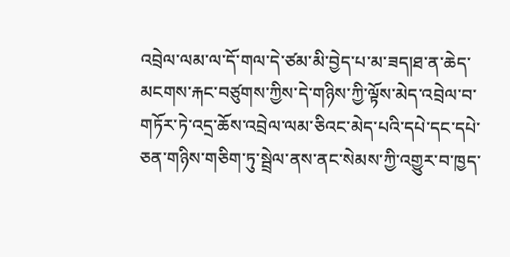འབྲེལ་ལམ་ལ་དོ་གལ་དེ་ཙམ་མི་བྱེད་པ་མ་ཟད།ཐ་ན་ཆེད་མངགས་རྐང་བཙུགས་ཀྱིས་དེ་གཉིས་ཀྱི་ལྟོས་མེད་འབྲེལ་བ་གཏོར་ཏེ་འདྲ་ཆོས་འབྲེལ་ལམ་ཅིའང་མེད་པའི་དཔེ་དང་དཔེ་ཅན་གཉིས་གཅིག་ཏུ་སྦྲེལ་ནས་ནང་སེམས་ཀྱི་འགྱུར་བ་ཁྱད་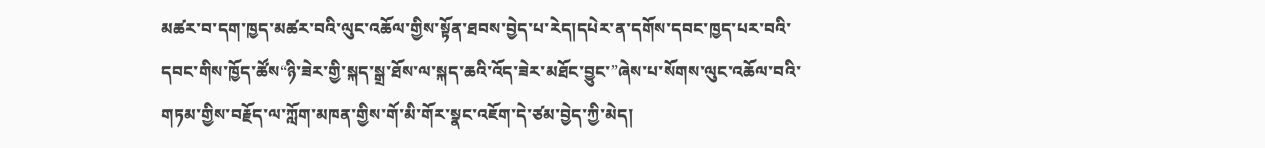མཚར་བ་དག་ཁྱད་མཚར་བའི་ལུང་འཆོལ་གྱིས་སྟོན་ཐབས་བྱེད་པ་རེད།དཔེར་ན་དགོས་དབང་ཁྱད་པར་བའི་དབང་གིས་ཁྱོད་ཚོས“ཉི་ཟེར་གྱི་སྐད་སྒྲ་ཐོས་ལ་སྐད་ཆའི་འོད་ཟེར་མཐོང་བྱུང་”ཞེས་པ་སོགས་ལུང་འཆོལ་བའི་གཏམ་གྱིས་བརྗོད་ལ་ཀློག་མཁན་གྱིས་གོ་མི་གོར་སྣང་འཇོག་དེ་ཙམ་བྱེད་ཀྱི་མེད།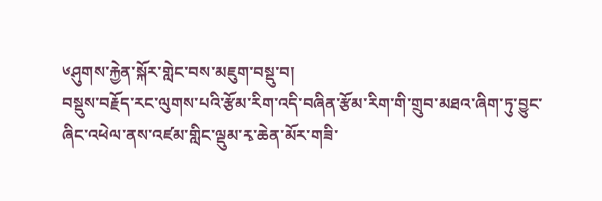༦ཤུགས་རྐྱེན་སྐོར་གླེང་བས་མཇུག་བསྡུ་བ།
བསྡུས་བརྗོད་རང་ལུགས་པའི་རྩོམ་རིག་འདི་བཞིན་རྩོམ་རིག་གི་གྲུབ་མཐའ་ཞིག་ཏུ་བྱུང་ཞིང་འཕེལ་ནས་འཛམ་གླིང་ལྡུམ་རྭ་ཆེན་མོར་གཟི་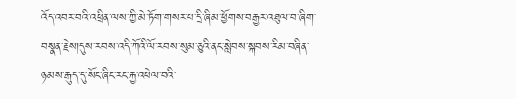འོད་འབར་བའི་འཕྲིན་ལས་ཀྱི་མེ་ཏོག་གསར་པ་དྲི་ཞིམ་ཕྱོགས་བརྒྱར་འཐུལ་བ་ཞིག་བསྣན་རྗེས།དུས་རབས་འདི་ཀོའི་ལོ་རབས་སུམ་ཅུའི་ནང་སླེབས་སྐབས་རིམ་བཞིན་ཉམས་རྒུད་དུ་སོང་ཞིང་རང་རྐྱ་འཕེལ་བའི་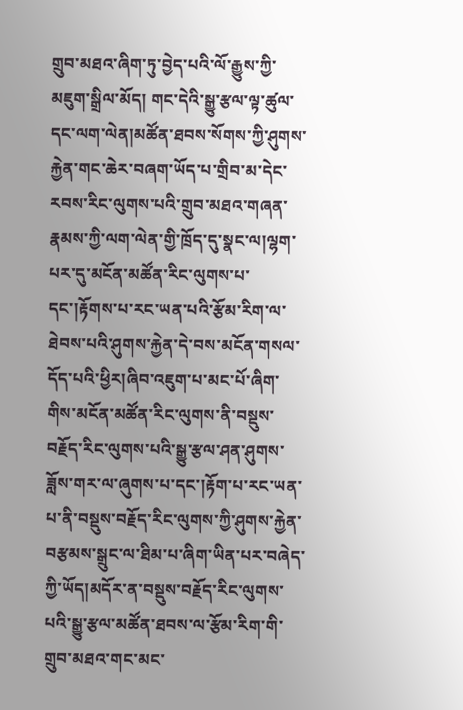གྲུབ་མཐའ་ཞིག་ཏུ་བྱེད་པའི་ལོ་རྒྱུས་ཀྱི་མཇུག་སྒྲིལ་མོད། གང་དེའི་སྒྱུ་རྩལ་ལྟ་ཚུལ་དང་ལག་ལེན།མཚོན་ཐབས་སོགས་ཀྱི་ཤུགས་རྐྱེན་གང་ཆེར་བཞག་ཡོད་པ་གྲིབ་མ་དེང་རབས་རིང་ལུགས་པའི་གྲུབ་མཐའ་གཞན་རྣམས་ཀྱི་ལག་ལེན་གྱི་ཁྲོད་དུ་སྣང་ལ།ལྷག་པར་དུ་མངོན་མཚོན་རིང་ལུགས་པ་དང་།རྟོགས་པ་རང་ཡན་པའི་རྩོམ་རིག་ལ་ཐེབས་པའི་ཤུགས་རྐྱེན་དེ་བས་མངོན་གསལ་དོད་པའི་ཕྱིར།ཞིབ་འཇུག་པ་མང་པོ་ཞིག་གིས་མངོན་མཚོན་རིང་ལུགས་ནི་བསྡུས་བརྗོད་རིང་ལུགས་པའི་སྒྱུ་རྩལ་ཤན་ཤུགས་ཟློས་གར་ལ་ཞུགས་པ་དང་།རྟོག་པ་རང་ཡན་པ་ནི་བསྡུས་བརྗོད་རིང་ལུགས་ཀྱི་ཤུགས་རྐྱེན་བརྩམས་སྒྲུང་ལ་ཐིམ་པ་ཞིག་ཡིན་པར་བཞེད་ཀྱི་ཡོད།མདོར་ན་བསྡུས་བརྗོད་རིང་ལུགས་པའི་སྒྱུ་རྩལ་མཚོན་ཐབས་ལ་རྩོམ་རིག་གི་གྲུབ་མཐའ་གང་མང་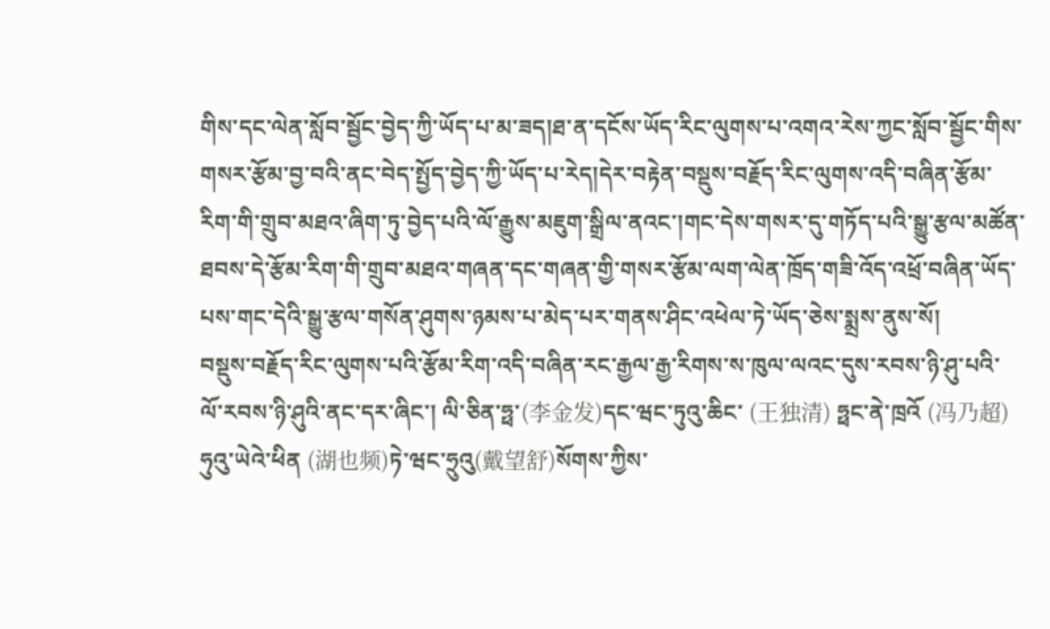གིས་དང་ལེན་སློབ་སྦྱོང་བྱེད་ཀྱི་ཡོད་པ་མ་ཟད།ཐ་ན་དངོས་ཡོད་རིང་ལུགས་པ་འགའ་རེས་ཀྱང་སློབ་སྦྱོང་གིས་གསར་རྩོམ་བྱ་བའི་ནང་བེད་སྤྱོད་བྱེད་ཀྱི་ཡོད་པ་རེད།དེར་བརྟེན་བསྡུས་བརྗོད་རིང་ལུགས་འདི་བཞིན་རྩོམ་རིག་གི་གྲུབ་མཐའ་ཞིག་ཏུ་བྱེད་པའི་ལོ་རྒྱུས་མཇུག་སྒྲིལ་ནའང་།གང་དེས་གསར་དུ་གཏོད་པའི་སྒྱུ་རྩལ་མཚོན་ཐབས་དེ་རྩོམ་རིག་གི་གྲུབ་མཐའ་གཞན་དང་གཞན་གྱི་གསར་རྩོམ་ལག་ལེན་ཁྲོད་གཟི་འོད་འཕྲོ་བཞིན་ཡོད་པས་གང་དེའི་སྒྱུ་རྩལ་གསོན་ཤུགས་ཉམས་པ་མེད་པར་གནས་ཤིང་འཕེལ་ཏེ་ཡོད་ཅེས་སྨྲས་ནུས་སོ།
བསྡུས་བརྗོད་རིང་ལུགས་པའི་རྩོམ་རིག་འདི་བཞིན་རང་རྒྱལ་རྒྱ་རིགས་ས་ཁུལ་ལའང་དུས་རབས་ཉི་ཤུ་པའི་ལོ་རབས་ཉི་ཤུའི་ནང་དར་ཞིང་། ལི་ཅིན་ཧྥ་(李金发)དང་ཝང་ཏུའུ་ཆིང་ (王独清) ཧྥང་ནེ་ཁྲའོ (冯乃超) ཧུའུ་ཡེའེ་ཕིན (湖也频)ཏེ་ཝང་ཧྲུའུ(戴望舒)སོགས་ཀྱིས་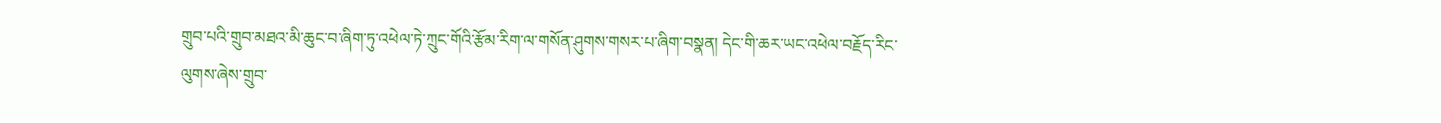གྲུབ་པའི་གྲུབ་མཐའ་མི་ཆུང་བ་ཞིག་ཏུ་འཕེལ་ཏེ་ཀྲུང་གོའི་རྩོམ་རིག་ལ་གསོན་ཤུགས་གསར་པ་ཞིག་བསྣན། དེང་གི་ཆར་ཡང་འཕེལ་བརྗོད་རིང་ལུགས་ཞེས་གྲུབ་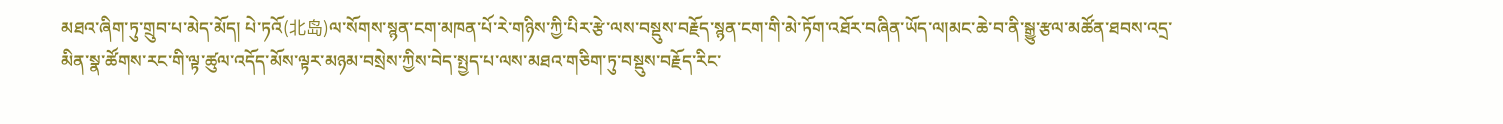མཐའ་ཞིག་ཏུ་གྲུབ་པ་མེད་མོད། པེ་ཏའོ(北岛)ལ་སོགས་སྙན་ངག་མཁན་པོ་རེ་གཉིས་ཀྱི་པིར་རྩེ་ལས་བསྡུས་བརྗོད་སྙན་ངག་གི་མེ་ཏོག་འཐོར་བཞིན་ཡོད་ལ།མང་ཆེ་བ་ནི་སྒྱུ་རྩལ་མཚོན་ཐབས་འདྲ་མིན་སྣ་ཚོགས་རང་གི་ལྟ་ཚུལ་འདོད་མོས་ལྟར་མཉམ་བསྲེས་ཀྱིས་བེད་སྤྱད་པ་ལས་མཐའ་གཅིག་ཏུ་བསྡུས་བརྗོད་རིང་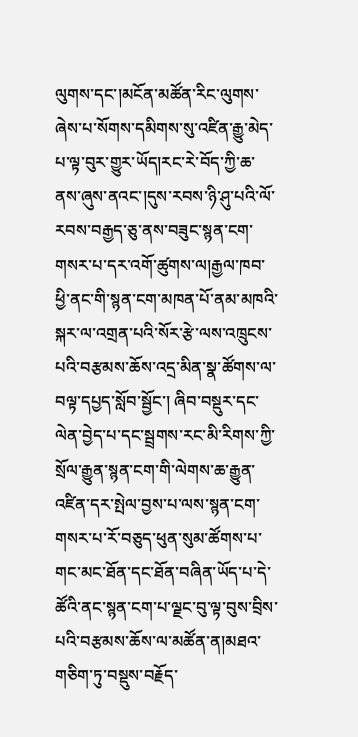ལུགས་དང་།མངོན་མཚོན་རིང་ལུགས་ཞེས་པ་སོགས་དམིགས་སུ་འཛིན་རྒྱུ་མེད་པ་ལྟ་བུར་གྱུར་ཡོད།རང་རེ་བོད་ཀྱི་ཆ་ནས་ཞུས་ནའང་།དུས་རབས་ཉི་ཤུ་པའི་ལོ་རབས་བརྒྱད་ཅུ་ནས་བཟུང་སྙན་ངག་གསར་པ་དར་འགོ་ཚུགས་ལ།རྒྱལ་ཁབ་ཕྱི་ནང་གི་སྙན་ངག་མཁན་པོ་ནམ་མཁའི་སྐར་ལ་འགྲན་པའི་སོར་རྩེ་ལས་འཁྲུངས་པའི་བརྩམས་ཆོས་འདྲ་མིན་སྣ་ཚོགས་ལ་བལྟ་དཔྱད་སློབ་སྦྱོང་། ཞིབ་བསྡུར་དང་ལེན་བྱེད་པ་དང་སྦྲགས་རང་མི་རིགས་ཀྱི་སྲོལ་རྒྱུན་སྙན་ངག་གི་ལེགས་ཆ་རྒྱུན་འཛིན་དར་སྤེལ་བྱས་པ་ལས་སྙན་ངག་གསར་པ་རོ་བཅུད་ཕུན་སུམ་ཚོགས་པ་གང་མང་ཐོན་དང་ཐོན་བཞིན་ཡོད་པ་དེ་ཚོའི་ནང་སྙན་ངག་པ་ལྗང་བུ་ལྟ་བུས་བྲིས་པའི་བརྩམས་ཆོས་ལ་མཚོན་ན།མཐའ་གཅིག་ཏུ་བསྡུས་བརྗོད་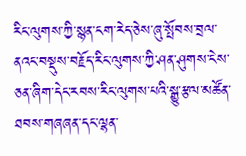རིང་ལུགས་ཀྱི་སྙན་ངག་རེད་ཅེས་ཞུ་སྤོབས་བྲལ་ནའང་བསྡུས་བརྗོད་རིང་ལུགས་ཀྱི་ཤན་ཤུགས་ངེས་ཅན་ཞིག་དེང་རབས་རིང་ལུགས་པའི་སྒྱུ་རྩལ་མཚོན་ཐབས་གཞཞན་དང་ལྷན་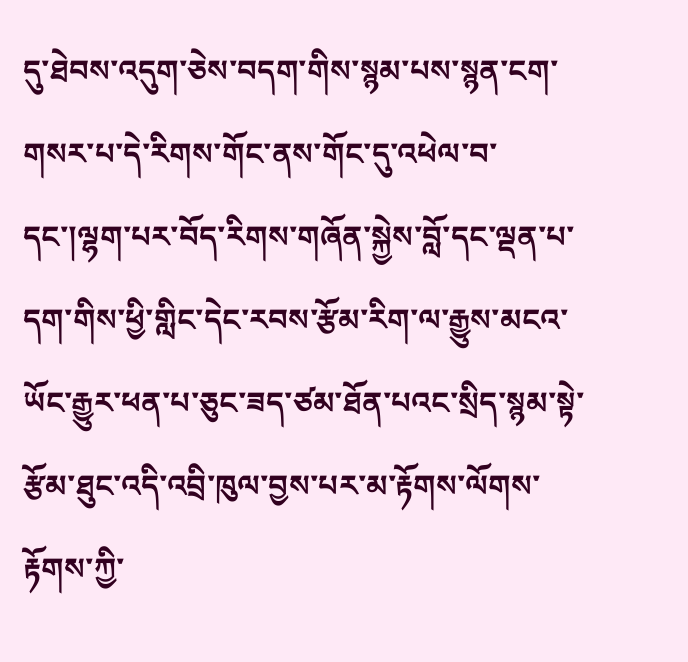དུ་ཐེབས་འདུག་ཅེས་བདག་གིས་སྙམ་པས་སྙན་ངག་གསར་པ་དེ་རིགས་གོང་ནས་གོང་དུ་འཕེལ་བ་དང་།ལྷག་པར་བོད་རིགས་གཞོན་སྐྱེས་བློ་དང་ལྡན་པ་དག་གིས་ཕྱི་གླིང་དེང་རབས་རྩོམ་རིག་ལ་རྒྱུས་མངའ་ཡོང་རྒྱུར་ཕན་པ་ཅུང་ཟད་ཙམ་ཐོན་པའང་སྲིད་སྙམ་སྟེ་རྩོམ་ཐུང་འདི་འབྲི་ཁུལ་བྱས་པར་མ་རྟོགས་ལོགས་རྟོགས་ཀྱི་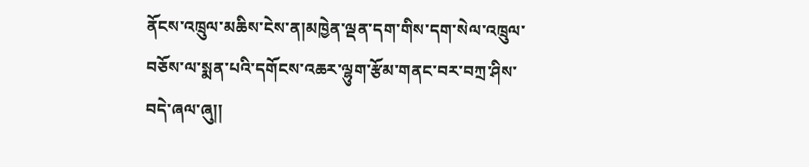ནོངས་འཁྲུལ་མཆིས་ངེས་ན།མཁྱེན་ལྡན་དག་གིས་དག་སེལ་འཁྲུལ་བཅོས་ལ་སྨན་པའི་དགོངས་འཆར་ལྷུག་རྩོམ་གནང་བར་བཀྲ་ཤིས་བདེ་ཞལ་ཞུ།།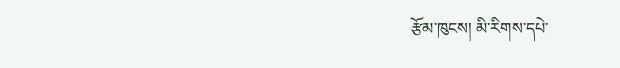རྩོམ་ཁུངས། མི་རིགས་དཔེ་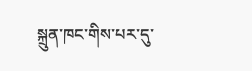སྐྲུན་ཁང་གིས་པར་དུ་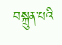བསྐྲུན་པའི